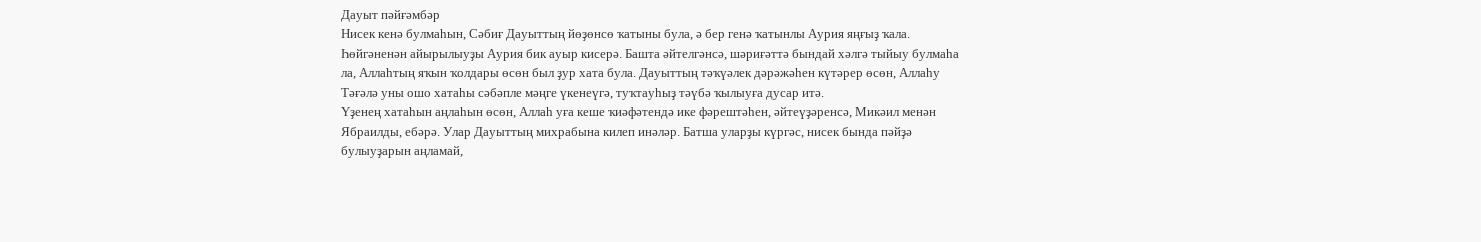Дауыт пәйғәмбәр
Нисек кенә булмаһын, Сәбиғ Дауыттың йөҙөнсө ҡатыны була, ә бер генә ҡатынлы Аурия яңғыҙ ҡала. Һөйгәненән айырылыуҙы Аурия бик ауыр кисерә. Башта әйтелгәнсә, шәриғәттә бындай хәлгә тыйыу булмаһа ла, Аллаһтың яҡын ҡолдары өсөн был ҙур хата була. Дауыттың тәҡүәлек дәрәжәһен күтәрер өсөн, Аллаһу Тәғәлә уны ошо хатаһы сәбәпле мәңге үкенеүгә, туҡтауһыҙ тәүбә ҡылыуға дусар итә.
Үҙенең хатаһын аңлаһын өсөн, Аллаһ уға кеше ҡиәфәтендә ике фәрештәһен, әйтеүҙәренсә, Микәил менән Ябраилды, ебәрә. Улар Дауыттың михрабына килеп инәләр. Батша уларҙы күргәс, нисек бында пәйҙә булыуҙарын аңламай,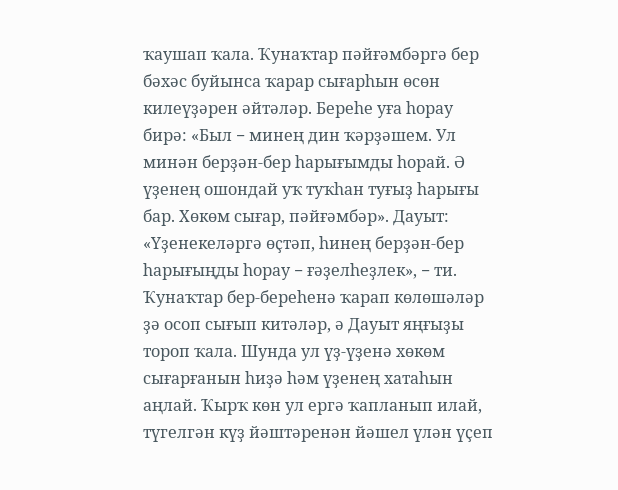ҡаушап ҡала. Ҡунаҡтар пәйғәмбәргә бер бәхәс буйынса ҡарар сығарһын өсөн килеүҙәрен әйтәләр. Береһе уға һорау бирә: «Был − минең дин ҡәрҙәшем. Ул минән берҙән-бер һарығымды һорай. Ә үҙенең ошондай уҡ туҡһан туғыҙ һарығы бар. Хөкөм сығар, пәйғәмбәр». Дауыт: «Үҙенекеләргә өҫтәп, һинең берҙән-бер һарығыңды һорау − ғәҙелһеҙлек», − ти. Ҡунаҡтар бер-береһенә ҡарап көлөшәләр ҙә осоп сығып китәләр, ә Дауыт яңғыҙы тороп ҡала. Шунда ул үҙ-үҙенә хөкөм сығарғанын һиҙә һәм үҙенең хатаһын аңлай. Ҡырҡ көн ул ергә ҡапланып илай, түгелгән күҙ йәштәренән йәшел үлән үҫеп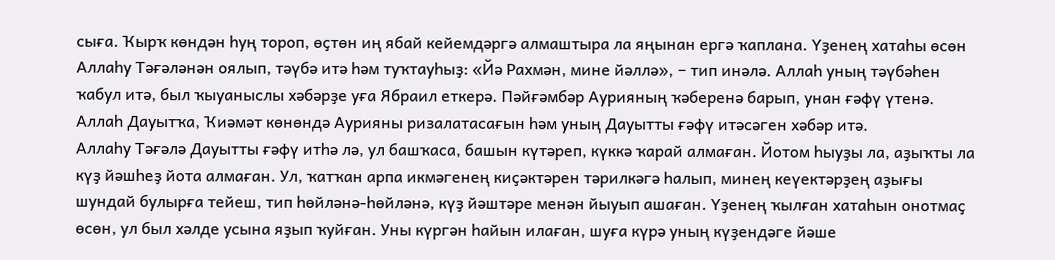сыға. Ҡырҡ көндән һуң тороп, өҫтөн иң ябай кейемдәргә алмаштыра ла яңынан ергә ҡаплана. Үҙенең хатаһы өсөн Аллаһу Тәғәләнән оялып, тәүбә итә һәм туҡтауһыҙ: «Йә Рахмән, мине йәллә», − тип инәлә. Аллаһ уның тәүбәһен ҡабул итә, был ҡыуаныслы хәбәрҙе уға Ябраил еткерә. Пәйғәмбәр Аурияның ҡәберенә барып, унан ғәфү үтенә. Аллаһ Дауытҡа, Ҡиәмәт көнөндә Аурияны ризалатасағын һәм уның Дауытты ғәфү итәсәген хәбәр итә.
Аллаһу Тәғәлә Дауытты ғәфү итһә лә, ул башҡаса, башын күтәреп, күккә ҡарай алмаған. Йотом һыуҙы ла, аҙыҡты ла күҙ йәшһеҙ йота алмаған. Ул, ҡатҡан арпа икмәгенең киҫәктәрен тәрилкәгә һалып, минең кеүектәрҙең аҙығы шундай булырға тейеш, тип һөйләнә-һөйләнә, күҙ йәштәре менән йыуып ашаған. Үҙенең ҡылған хатаһын онотмаҫ өсөн, ул был хәлде усына яҙып ҡуйған. Уны күргән һайын илаған, шуға күрә уның күҙендәге йәше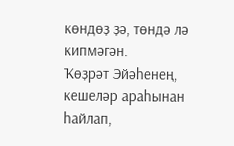көндөҙ ҙә, төндә лә кипмәгән.
Ҡөҙрәт Эйәһенең, кешеләр араһынан һайлап,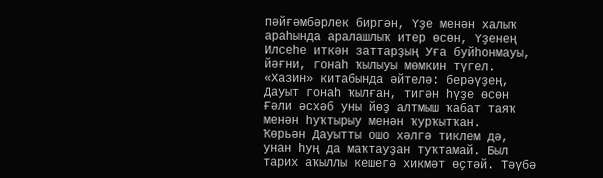пәйғәмбәрлек биргән, Үҙе менән халыҡ араһында аралашлыҡ итер өсөн, Үҙенең Илсеһе иткән заттарҙың Уға буйһонмауы, йәғни, гонаһ ҡылыуы мөмкин түгел. «Хазин» китабында әйтелә: берәүҙең, Дауыт гонаһ ҡылған, тигән һүҙе өсөн Ғәли әсхәб уны йөҙ алтмыш ҡабат таяҡ менән һуҡтырыу менән ҡурҡытҡан.
Ҡөрьән Дауытты ошо хәлгә тиклем дә, унан һуң да маҡтауҙан туҡтамай. Был тарих аҡыллы кешегә хикмәт өҫтәй. Тәүбә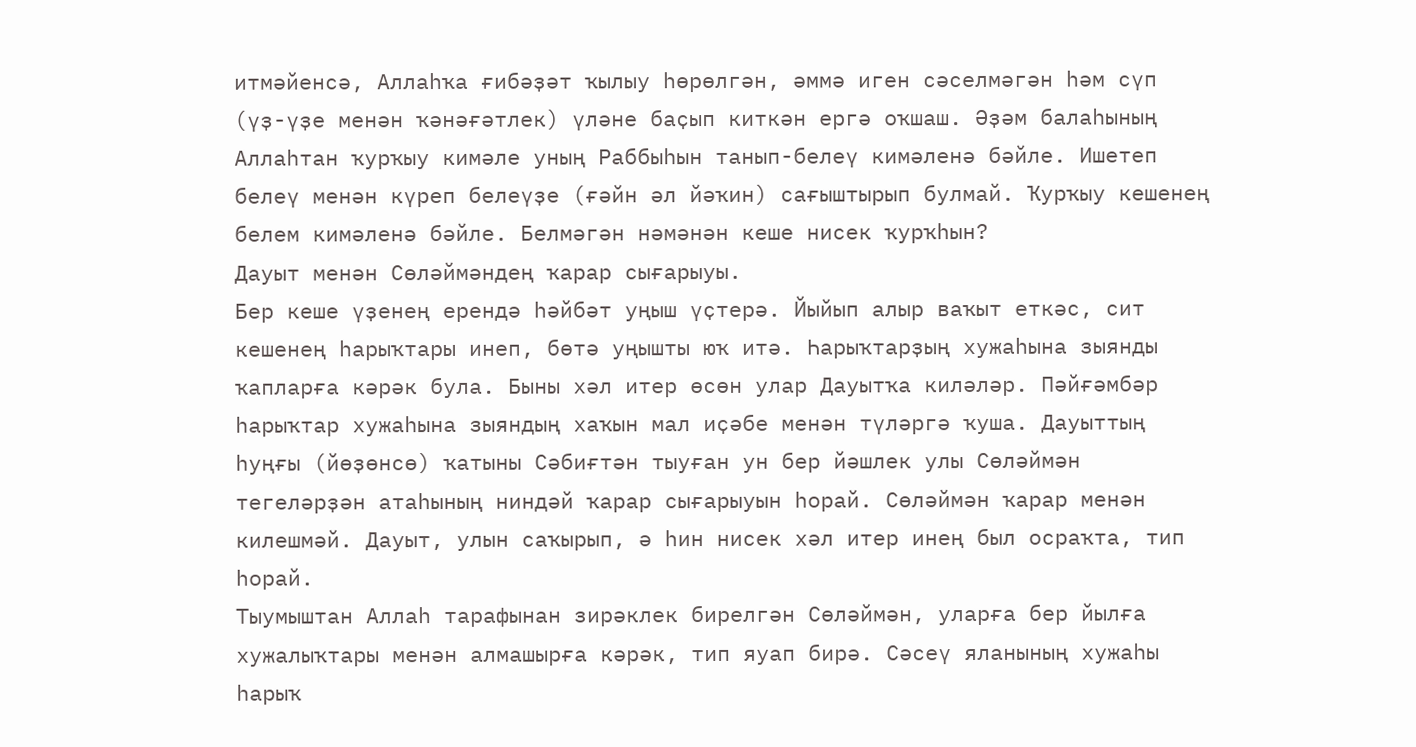итмәйенсә, Аллаһҡа ғибәҙәт ҡылыу һөрөлгән, әммә иген сәселмәгән һәм сүп (үҙ-үҙе менән ҡәнәғәтлек) үләне баҫып киткән ергә оҡшаш. Әҙәм балаһының Аллаһтан ҡурҡыу кимәле уның Раббыһын танып-белеү кимәленә бәйле. Ишетеп белеү менән күреп белеүҙе (ғәйн әл йәҡин) сағыштырып булмай. Ҡурҡыу кешенең белем кимәленә бәйле. Белмәгән нәмәнән кеше нисек ҡурҡһын?
Дауыт менән Сөләймәндең ҡарар сығарыуы.
Бер кеше үҙенең ерендә һәйбәт уңыш үҫтерә. Йыйып алыр ваҡыт еткәс, сит кешенең һарыҡтары инеп, бөтә уңышты юҡ итә. Һарыҡтарҙың хужаһына зыянды ҡапларға кәрәк була. Быны хәл итер өсөн улар Дауытҡа киләләр. Пәйғәмбәр һарыҡтар хужаһына зыяндың хаҡын мал иҫәбе менән түләргә ҡуша. Дауыттың һуңғы (йөҙөнсө) ҡатыны Сәбиғтән тыуған ун бер йәшлек улы Сөләймән тегеләрҙән атаһының ниндәй ҡарар сығарыуын һорай. Сөләймән ҡарар менән килешмәй. Дауыт, улын саҡырып, ә һин нисек хәл итер инең был осраҡта, тип һорай.
Тыумыштан Аллаһ тарафынан зирәклек бирелгән Сөләймән, уларға бер йылға хужалыҡтары менән алмашырға кәрәк, тип яуап бирә. Сәсеү яланының хужаһы һарыҡ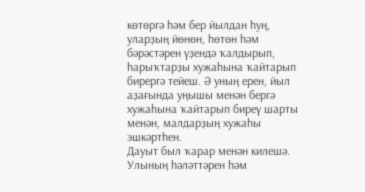көтөргә һәм бер йылдан һуң, уларҙың йөнөн, һөтөн һәм бәрәстәрен үҙендә ҡалдырып, һарыҡтарҙы хужаһына ҡайтарып бирергә тейеш. Ә уның ерен, йыл аҙағында уңышы менән бергә хужаһына ҡайтарып биреү шарты менән, малдарҙың хужаһы эшкәртһен.
Дауыт был ҡарар менән килешә. Улының һәләттәрен һәм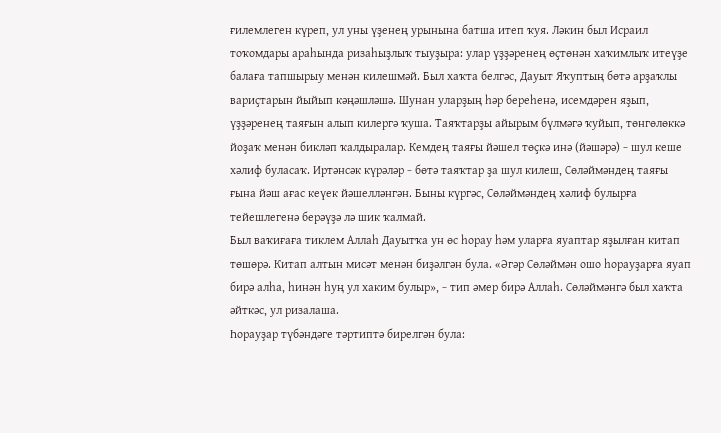ғилемлеген күреп, ул уны үҙенең урынына батша итеп ҡуя. Ләкин был Исраил тоҡомдары араһында ризаһыҙлыҡ тыуҙыра: улар үҙҙәренең өҫтөнән хаҡимлыҡ итеүҙе балаға тапшырыу менән килешмәй. Был хаҡта белгәс, Дауыт Яҡуптың бөтә арҙаҡлы вариҫтарын йыйып кәңәшләшә. Шунан уларҙың һәр береһенә, исемдәрен яҙып, үҙҙәренең таяғын алып килергә ҡуша. Таяҡтарҙы айырым бүлмәгә ҡуйып, төнгөлөккә йоҙаҡ менән бикләп ҡалдыралар. Кемдең таяғы йәшел төҫкә инә (йәшәрә) − шул кеше хәлиф буласаҡ. Иртәнсәк күрәләр − бөтә таяҡтар ҙа шул килеш, Сөләймәндең таяғы ғына йәш ағас кеүек йәшелләнгән. Быны күргәс, Сөләймәндең хәлиф булырға тейешлегенә берәүҙә лә шик ҡалмай.
Был ваҡиғаға тиклем Аллаһ Дауытҡа ун өс һорау һәм уларға яуаптар яҙылған китап төшөрә. Китап алтын мисәт менән биҙәлгән була. «Әгәр Сөләймән ошо һорауҙарға яуап бирә алһа, һинән һуң ул хаким булыр», − тип әмер бирә Аллаһ. Сөләймәнгә был хаҡта әйткәс, ул ризалаша.
Һорауҙар түбәндәге тәртиптә бирелгән була: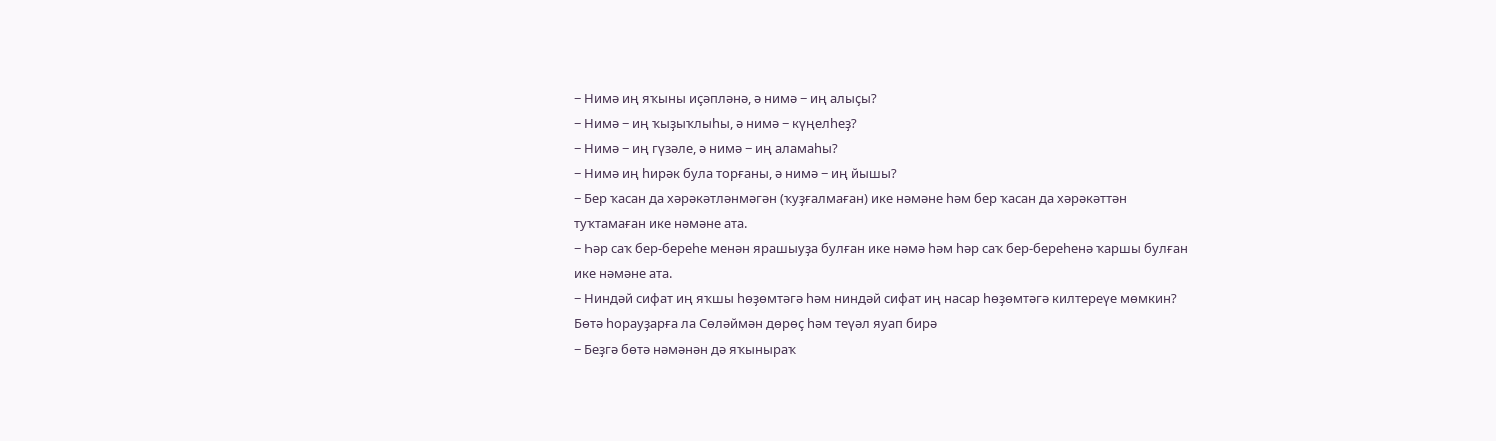− Нимә иң яҡыны иҫәпләнә, ә нимә − иң алыҫы?
− Нимә − иң ҡыҙыҡлыһы, ә нимә − күңелһеҙ?
− Нимә − иң гүзәле, ә нимә − иң аламаһы?
− Нимә иң һирәк була торғаны, ә нимә − иң йышы?
− Бер ҡасан да хәрәкәтләнмәгән (ҡуҙғалмаған) ике нәмәне һәм бер ҡасан да хәрәкәттән туҡтамаған ике нәмәне ата.
− Һәр саҡ бер-береһе менән ярашыуҙа булған ике нәмә һәм һәр саҡ бер-береһенә ҡаршы булған ике нәмәне ата.
− Ниндәй сифат иң яҡшы һөҙөмтәгә һәм ниндәй сифат иң насар һөҙөмтәгә килтереүе мөмкин?
Бөтә һорауҙарға ла Сөләймән дөрөҫ һәм теүәл яуап бирә
− Беҙгә бөтә нәмәнән дә яҡыныраҡ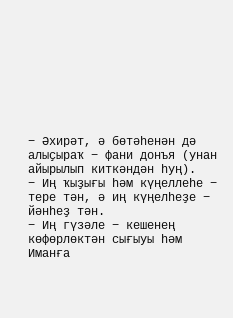− Әхирәт, ә бөтәһенән дә алыҫыраҡ − фани донъя (унан айырылып киткәндән һуң).
− Иң ҡыҙығы һәм күңеллеһе − тере тән, ә иң күңелһеҙе − йәнһеҙ тән.
− Иң гүзәле − кешенең көфөрлөктән сығыуы һәм Иманға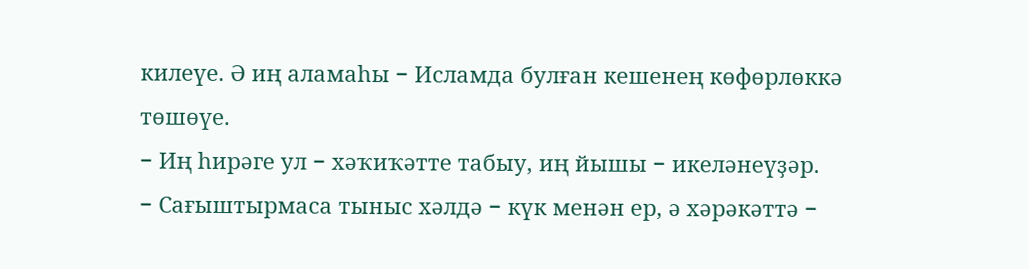килеүе. Ә иң аламаһы − Исламда булған кешенең көфөрлөккә төшөүе.
− Иң һирәге ул − хәҡиҡәтте табыу, иң йышы − икеләнеүҙәр.
− Сағыштырмаса тыныс хәлдә − күк менән ер, ә хәрәкәттә −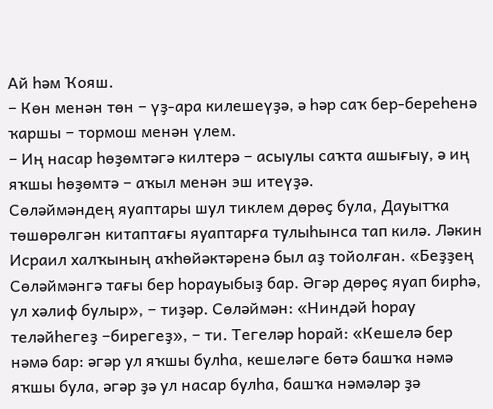Ай һәм Ҡояш.
− Көн менән төн − үҙ-ара килешеүҙә, ә һәр саҡ бер-береһенә ҡаршы − тормош менән үлем.
− Иң насар һөҙөмтәгә килтерә − асыулы саҡта ашығыу, ә иң яҡшы һөҙөмтә − аҡыл менән эш итеүҙә.
Сөләймәндең яуаптары шул тиклем дөрөҫ була, Дауытҡа төшөрөлгән китаптағы яуаптарға тулыһынса тап килә. Ләкин Исраил халҡының аҡһөйәктәренә был аҙ тойолған. «Беҙҙең Сөләймәнгә тағы бер һорауыбыҙ бар. Әгәр дөрөҫ яуап бирһә, ул хәлиф булыр», − тиҙәр. Сөләймән: «Ниндәй һорау теләйһегеҙ −бирегеҙ», − ти. Тегеләр һорай: «Кешелә бер нәмә бар: әгәр ул яҡшы булһа, кешеләге бөтә башҡа нәмә яҡшы була, әгәр ҙә ул насар булһа, башҡа нәмәләр ҙә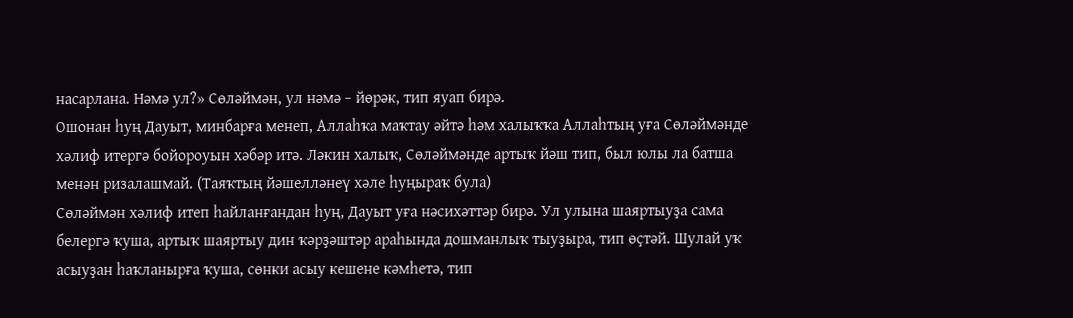насарлана. Нәмә ул?» Сөләймән, ул нәмә − йөрәк, тип яуап бирә.
Ошонан һуң Дауыт, минбарға менеп, Аллаһҡа маҡтау әйтә һәм халыҡҡа Аллаһтың уға Сөләймәнде хәлиф итергә бойороуын хәбәр итә. Ләкин халыҡ, Сөләймәнде артыҡ йәш тип, был юлы ла батша менән ризалашмай. (Таяҡтың йәшелләнеү хәле һуңыраҡ була)
Сөләймән хәлиф итеп һайланғандан һуң, Дауыт уға нәсихәттәр бирә. Ул улына шаяртыуҙа сама белергә ҡуша, артыҡ шаяртыу дин ҡәрҙәштәр араһында дошманлыҡ тыуҙыра, тип өҫтәй. Шулай уҡ асыуҙан һаҡланырға ҡуша, сөнки асыу кешене кәмһетә, тип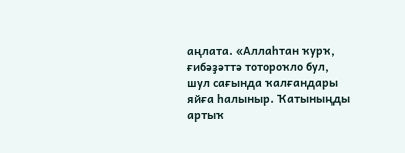аңлата. «Аллаһтан ҡурҡ, ғибәҙәттә тотороҡло бул, шул сағында ҡалғандары яйға һалыныр. Ҡатыныңды артыҡ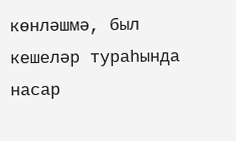көнләшмә, был кешеләр тураһында насар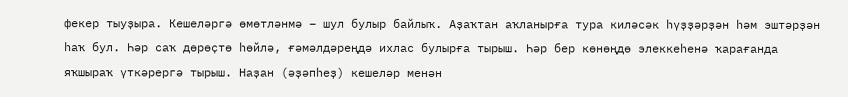фекер тыуҙыра. Кешеләргә өмөтләнмә − шул булыр байлыҡ. Аҙаҡтан аҡланырға тура киләсәк һүҙҙәрҙән һәм эштәрҙән һаҡ бул. Һәр саҡ дөрөҫтө һөйлә, ғәмәлдәреңдә ихлас булырға тырыш. Һәр бер көнөңдө элеккеһенә ҡарағанда яҡшыраҡ үткәрергә тырыш. Наҙан (әҙәпһеҙ) кешеләр менән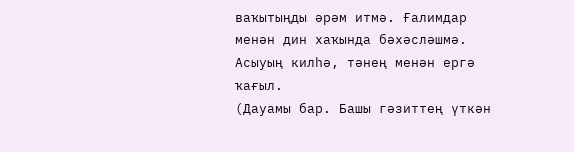ваҡытыңды әрәм итмә. Ғалимдар менән дин хаҡында бәхәсләшмә. Асыуың килһә, тәнең менән ергә ҡағыл.
(Дауамы бар. Башы гәзиттең үткән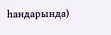һандарында)